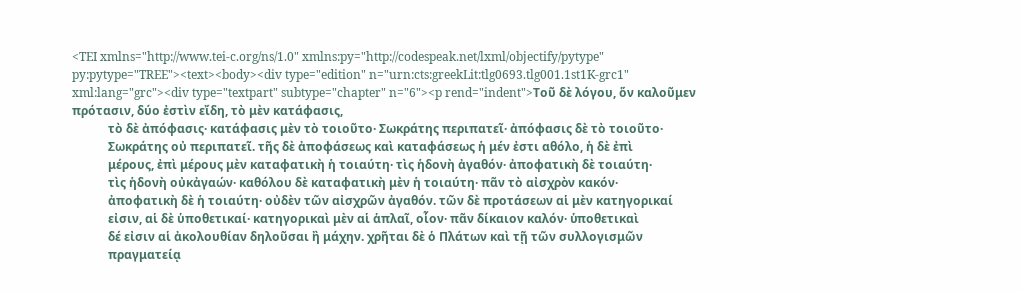<TEI xmlns="http://www.tei-c.org/ns/1.0" xmlns:py="http://codespeak.net/lxml/objectify/pytype" py:pytype="TREE"><text><body><div type="edition" n="urn:cts:greekLit:tlg0693.tlg001.1st1K-grc1" xml:lang="grc"><div type="textpart" subtype="chapter" n="6"><p rend="indent">Τοῦ δὲ λόγου, ὅν καλοῦμεν πρότασιν, δύο ἐστὶν εἴδη, τὸ μὲν κατάφασις,
            τὸ δὲ ἀπόφασις· κατάφασις μὲν τὸ τοιοῦτο· Σωκράτης περιπατεῖ· ἀπόφασις δὲ τὸ τοιοῦτο·
            Σωκράτης οὐ περιπατεῖ. τῆς δὲ ἀποφάσεως καὶ καταφάσεως ἡ μέν ἐστι αθόλο, ἡ δὲ ἐπὶ
            μέρους, ἐπὶ μέρους μὲν καταφατικὴ ἡ τοιαύτη· τὶς ἡδονὴ ἀγαθόν· ἀποφατικὴ δὲ τοιαύτη·
            τὶς ἡδονὴ οὐκἀγαών· καθόλου δὲ καταφατικὴ μὲν ἡ τοιαύτη· πᾶν τὸ αἰσχρὸν κακόν·
            ἀποφατικὴ δὲ ἡ τοιαύτη· οὐδὲν τῶν αἰσχρῶν ἀγαθόν. τῶν δὲ προτάσεων αἱ μὲν κατηγορικαί
            εἰσιν, αἱ δὲ ὑποθετικαί· κατηγορικαὶ μὲν αἱ ἁπλαῖ, οἷον· πᾶν δίκαιον καλόν· ὑποθετικαὶ
            δέ εἰσιν αἱ ἀκολουθίαν δηλοῦσαι ἢ μάχην. χρῆται δὲ ὁ Πλάτων καὶ τῇ τῶν συλλογισμῶν
            πραγματείᾳ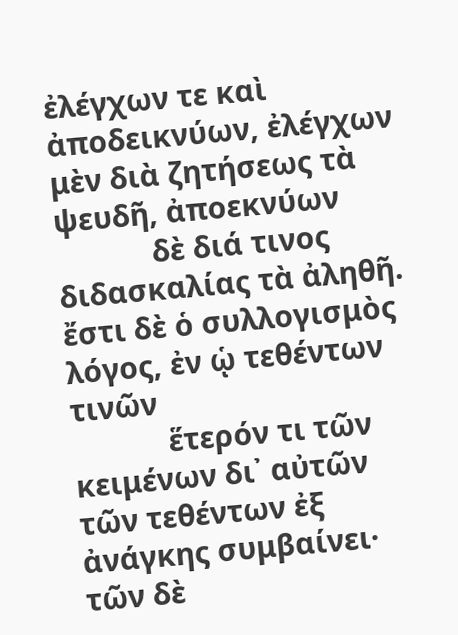ἐλέγχων τε καὶ ἀποδεικνύων, ἐλέγχων μὲν διὰ ζητήσεως τὰ ψευδῆ, ἀποεκνύων
            δὲ διά τινος διδασκαλίας τὰ ἀληθῆ. ἔστι δὲ ὁ συλλογισμὸς λόγος, ἐν ᾡ τεθέντων τινῶν
            ἕτερόν τι τῶν κειμένων δι᾽ αὐτῶν τῶν τεθέντων ἐξ ἀνάγκης συμβαίνει· τῶν δὲ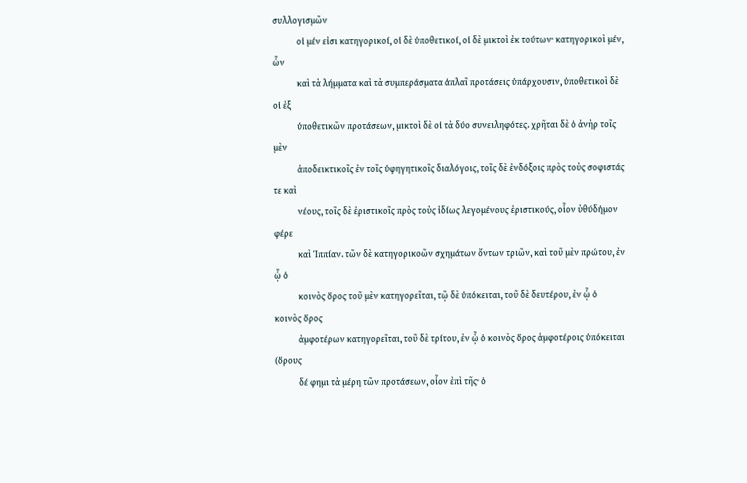συλλογισμῶν
            οἱ μέν εἰσι κατηγορικοί, οἱ δὲ ὑποθετικοί, οἱ δὲ μικτοὶ ἐκ τούτων· κατηγορικοὶ μέν, ὧν
            καὶ τὰ λήμματα καὶ τὰ συμπεράσματα ἁπλαῖ προτάσεις ὑπάρχουσιν, ὑποθετικοὶ δὲ οἱ ἐξ
            ὑποθετικῶν προτάσεων, μικτοὶ δὲ οἱ τὰ δύο συνειληφότες. χρῆται δὲ ὁ ἀνὴρ τοῖς μὲν
            ἀποδεικτικοῖς ἐν τοῖς ὑφηγητικοῖς διαλόγοις, τοῖς δὲ ἐνδόξοις πρὸς τοὺς σοφιστάς τε καὶ
            νέους, τοῖς δὲ ἐριστικοῖς πρὸς τοὺς ἰδίως λεγομένους ἐριστικούς, οἷον ὺθύδἡμον φέρε
            καὶ Ἱππίαν. τῶν δὲ κατηγορικοῶν σχημάτων ὄντων τριῶν, καὶ τοῦ μὲν πρώτου, ἐν ᾧ ὁ
            κοινὸς ὅρος τοῦ μὲν κατηγορεῖται, τῷ δὲ ὑπόκειται, τοῦ δὲ δευτέρου, ἐν ᾧ ὁ κοινὸς ὅρος
            ἀμφοτέρων κατηγορεῖται, τοῦ δὲ τρίτου, ἐν ᾧ ὁ κοινὸς ὅρος ἀμφοτέροις ὑπόκειται (ὅρους
            δέ φημι τὰ μέρη τῶν προτάσεων, οἷον ἐπὶ τῆς· ὁ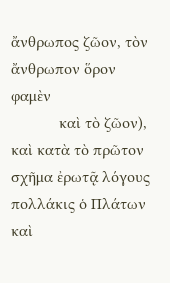ἄνθρωπος ζῶον, τὸν ἄνθρωπον ὅρον φαμὲν
            καὶ τὸ ζῶον), καὶ κατὰ τὸ πρῶτον σχῆμα ἐρωτᾷ λόγους πολλάκις ὁ Πλάτων καὶ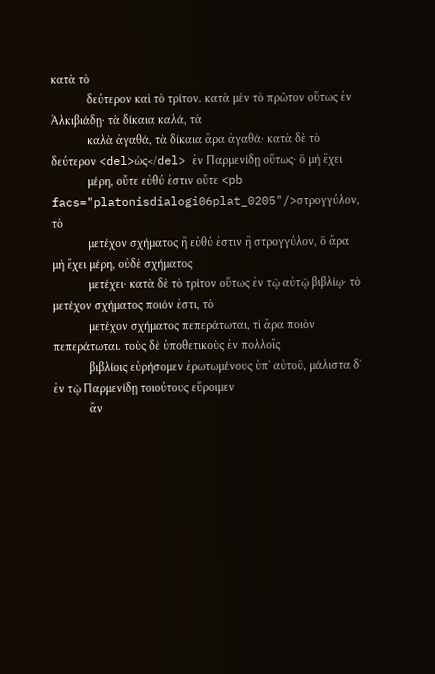κατὰ τὸ
            δεύτερον καὶ τὸ τρίτον. κατὰ μὲν τὸ πρῶτον οὕτως ἐν Ἀλκιβιάδῃ· τὰ δίκαια καλά, τὰ
            καλὰ ἀγαθά, τὰ δίκαια ἄρα ἀγαθά· κατὰ δὲ τὸ δεύτερον <del>ὡς</del> ἐν Παρμενίδῃ οὕτως· ὃ μὴ ἔχει
            μέρη, οὔτε εὐθύ ἐστιν οὔτε <pb facs="platonisdialogi06plat_0205"/>στρογγύλον, τὸ
            μετέχον σχήματος ἢ εὐθύ ἐστιν ἢ στρογγύλον, ὃ ἄρα μὴ ἔχει μέρη, οὐδὲ σχήματος
            μετέχει· κατὰ δὲ τὸ τρίτον οὕτως ἐν τῷ αὐτῷ βιβλίῳ· τὸ μετέχον σχήματος ποιόν ἐστι, τὸ
            μετέχον σχήματος πεπεράτωται, τὶ ἄρα ποιὸν πεπεράτωται. τοὺς δὲ ὑποθετικοὺς ἐν πολλοῖς
            βιβλίοις εὑρήσομεν ἐρωτωμένους ὑπ᾽ αὐτοῦ, μάλιστα δ᾽ ἐν τῷ Παρμενίδῃ τοιούτους εὕροιμεν
            ἂν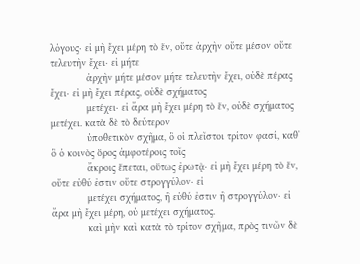λόγους· εἰ μὴ ἔχει μέρη τὸ ἕν, οὔτε ἀρχὴν οὔτε μέσον οὔτε τελευτὴν ἔχει· εἰ μήτε
            ἀρχὴν μήτε μέσον μήτε τελευτὴν ἔχει, οὐδὲ πέρας ἔχει· εἰ μὴ ἔχει πέρας, οὐδὲ σχήματος
            μετέχει· εἰ ἄρα μὴ ἔχει μέρη τὸ ἕν, οὐδὲ σχήματος μετέχει. κατὰ δὲ τὸ δεύτερον
            ὑποθετικὸν σχῆμα, ὃ οἱ πλεῖστοι τρίτον φασί, καθ᾽ ὃ ὁ κοινὸς ὅρος ἀμφοτέροις τοῖς
            ἄκροις ἕπεται, οὕτως ἐρωτᾷ· εἰ μὴ ἔχει μέρη τὸ ἕν, οὔτε εὐθύ ἐστιν οὔτε στρογγύλον· εἰ
            μετέχει σχήματος, ἢ εὐθύ ἐστιν ἢ στρογγύλον· εἰ ἄρα μὴ ἔχει μέρη, οὐ μετέχει σχήματος.
            καὶ μὴν καὶ κατὰ τὸ τρίτον σχῆμα, πρὸς τινῶν δὲ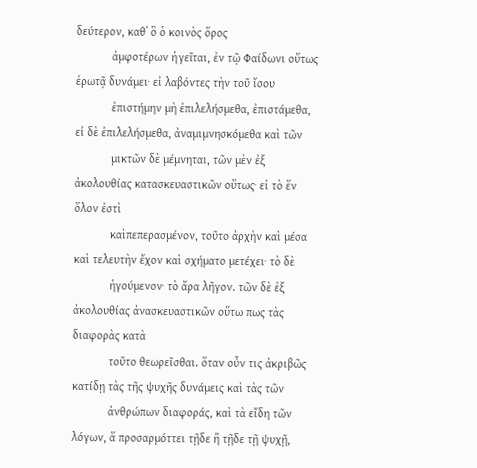δεύτερον, καθ᾽ ὃ ὁ κοινὸς ὅρος
            ἀμφοτέρων ἡγεῖται, ἐν τῷ Φαίδωνι οὕτως ἐρωτᾷ δυνάμει· εἰ λαβόντες τὴν τοῦ ἴσου
            ἐπιστήμην μὴ ἐπιλελήσμεθα, ἐπιστάμεθα, εἰ δὲ ἐπιλελήσμεθα, ἀναμιμνησκόμεθα καὶ τῶν
            μικτῶν δὲ μέμνηται, τῶν μὲν ἐξ ἀκολουθίας κατασκευαστικῶν οὕτως· εἰ τὸ ἕν ὅλον ἐστὶ
            καὶπεπερασμένον, τοῦτο ἀρχὴν καὶ μέσα καὶ τελευτὴν ἔχον καὶ σχήματο μετέχει· τὸ δὲ
            ἡγούμενον· τὸ ἄρα λῆγον. τῶν δὲ ἐξ ἀκολουθίας ἀνασκευαστικῶν οὕτω πως τὰς διαφορὰς κατὰ
            τοῦτο θεωρεῖσθαι. ὅταν οὖν τις ἀκριβῶς κατίδῃ τὰς τῆς ψυχῆς δυνάμεις καὶ τὰς τῶν
            ἀνθρώπων διαφοράς, καὶ τὰ εἴδη τῶν λόγων, ἅ προσαρμόττει τῇδε ἢ τῇδε τῇ ψυχῇ,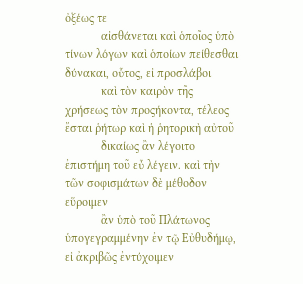ὀξέως τε
            αἰσθάνεται καὶ ὁποῖος ὑπὸ τίνων λόγων καὶ ὁποίων πείθεσθαι δύνακαι, οὗτος, εἰ προσλάβοι
            καὶ τὸν καιρὸν τῆς χρήσεως τὸν προςήκοντα, τέλεος ἔσται ῥήτωρ καὶ ἡ ῥητορικὴ αὐτοῦ
            δικαίως ἂν λέγοιτο ἐπιστήμη τοῦ εὖ λέγειν. καὶ τὴν τῶν σοφισμάτων δὲ μέθοδον εὕροιμεν
            ἂν ὑπὸ τοῦ Πλάτωνος ὑπογεγραμμένην ἐν τῷ Εὐθυδήμῳ, εἰ ἀκριβῶς ἐντύχοιμεν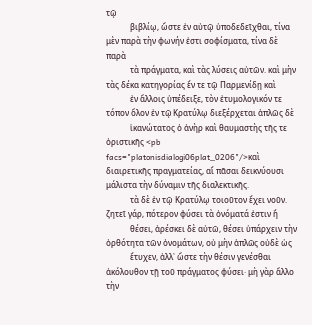τῷ
            βιβλίῳ, ὥστε ἐν αὐτῷ ὑποδεδεῖχθαι, τίνα μὲν παρὰ τὴν φωνήν ἐστι σοφίσματα, τίνα δὲ παρὰ
            τὰ πράγματα, καὶ τὰς λύσεις αὐτῶν. καὶ μὴν τὰς δέκα κατηγορίας ἔν τε τῷ Παρμενίδῃ καὶ
            ἐν ἄλλοις ὑπέδειξε, τὸν ἐτυμολογικόν τε τόπον ὅλον ἐν τῷ Κρατύλῳ διεξέρχεται ἁπλῶς δὲ
            ἱκανώτατος ὁ ἀνὴρ καὶ θαυμαστὴς τῆς τε ὁριστικῆς <pb facs="platonisdialogi06plat_0206"/>καὶ διαιρετικῆς πραγματείας, αἵ πᾶσαι δεικνύουσι μάλιστα τὴν δύναμιν τῆς διαλεκτικῆς.
            τὰ δὲ ἐν τῷ Κρατύλῳ τοιοῦτον ἔχει νοῦν. ζητεῖ γάρ, πότερον φύσει τὰ ὀνόματά ἐστιν ἤ
            θέσει, ἀρέσκει δὲ αὐτῶ, θέσει ὑπάρχειν τὴν ὀρθότητα τῶν ὀνομάτων, οὐ μὴν ἁπλῶς οὐδὲ ὡς
            ἔτυχεν, ἀλλ᾽ ὥστε τὴν θέσιν γενέσθαι ἀκόλουθον τῇ τοῦ πράγματος φύσει· μὴ γὰρ ἄλλο τὴν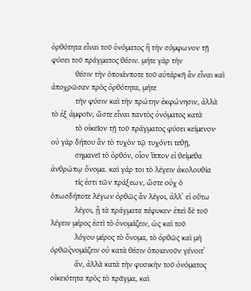ὀρθότητα εἶναι τοῦ ὀνόματος ἢ τὴν σύμφωνον τῇ φύσει τοῦ πράγματος θέσιν. μήτε γὰρ τὴν
            θέσιν τὴν ὁποιάνποτε τοῦ αὐτάρκῆ ἂν εἶναι καὶ ἀποχρῶσαν πρὸς ὀρθότητα, μήτε
            τὴν φύσιν καὶ τὴν πρώτην ἐκφώνησιν, ἀλλὰ τὸ ἐξ ἀμφοῖν, ὥστε εἶναι παντὸς ὀνόματος κατὰ
            τὸ οἰκεῖον τῇ τοῦ πράγματος φύσει κείμενον· οὐ γὰρ δήπου ἂν τὸ τυχὸν τῷ τυχόντι τεθῇ,
            σημανεῖ τὸ ὀρθόν, οἷον ἵππον εἰ θείμεθα ἀνθρώπῳ ὄνομα. καὶ γάρ τοι τὸ λέγειν ἀκολουθία
            τίς ἐστι τῶν πράξεων, ὥστε οὐχ ὁ ὁπωσδήποτε λέγων ὀρθῶς ἂν λέγοι, ἀλλ᾽ εἰ οὕτω
            λέγοι, ᾗ τὰ πράγματα πέφυκεν· ἐπεὶ δὲ τοῦ λέγειν μέρος ἐστὶ τὸ ὀνομάζειν, ὡς καὶ τοῦ
            λόγου μέρος τὸ ὄνομα, τὸ ὀρθῶς καὶ μὴ όρθῶς̓νομάζειν οὐ κατὰ θέσιν ὁποιανοῦν γένοιτ᾽
            ἄν, ἀλλὰ κατὰ τὴν φυσικὴν τοῦ ὀνόματος οἰκειότητα πρὸς τὸ πρᾶγμα, καὶ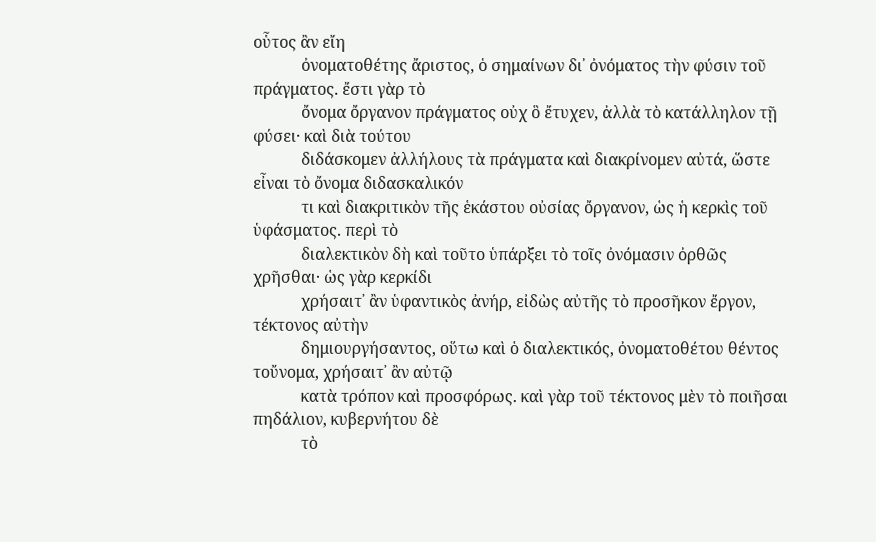οὗτος ἂν εἴη
            ὀνοματοθέτης ἄριστος, ὁ σημαίνων δι᾽ ὀνόματος τὴν φύσιν τοῦ πράγματος. ἔστι γὰρ τὸ
            ὄνομα ὄργανον πράγματος οὐχ ὃ ἔτυχεν, ἀλλὰ τὸ κατάλληλον τῇ φύσει· καὶ διὰ τούτου
            διδάσκομεν ἀλλήλους τὰ πράγματα καὶ διακρίνομεν αὐτά, ὥστε εἶναι τὸ ὄνομα διδασκαλικόν
            τι καὶ διακριτικὸν τῆς ἑκάστου οὐσίας ὄργανον, ὡς ἡ κερκὶς τοῦ ὑφάσματος. περὶ τὸ
            διαλεκτικὸν δὴ καὶ τοῦτο ὑπάρξει τὸ τοῖς ὀνόμασιν ὀρθῶς χρῆσθαι· ὡς γὰρ κερκίδι
            χρήσαιτ᾽ ἂν ὑφαντικὸς ἀνήρ, εἰδὼς αὐτῆς τὸ προσῆκον ἔργον, τέκτονος αὐτὴν
            δημιουργήσαντος, οὕτω καὶ ὁ διαλεκτικός, ὀνοματοθέτου θέντος τοὔνομα, χρήσαιτ᾽ ἂν αὐτῷ
            κατὰ τρόπον καὶ προσφόρως. καὶ γὰρ τοῦ τέκτονος μὲν τὸ ποιῆσαι πηδάλιον, κυβερνήτου δὲ
            τὸ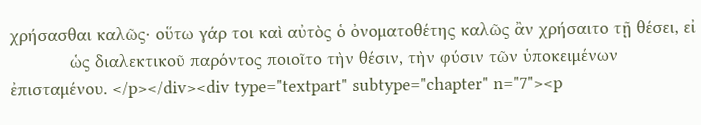χρήσασθαι καλῶς· οὕτω γάρ τοι καὶ αὐτὸς ὁ ὀνοματοθέτης καλῶς ἂν χρήσαιτο τῇ θέσει, εἰ
            ὡς διαλεκτικοῦ παρόντος ποιοῖτο τὴν θέσιν, τὴν φύσιν τῶν ὑποκειμένων ἐπισταμένου. </p></div><div type="textpart" subtype="chapter" n="7"><p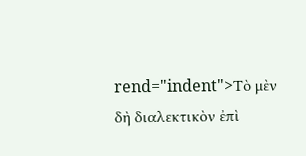rend="indent">Τὸ μὲν δὴ διαλεκτικὸν ἐπὶ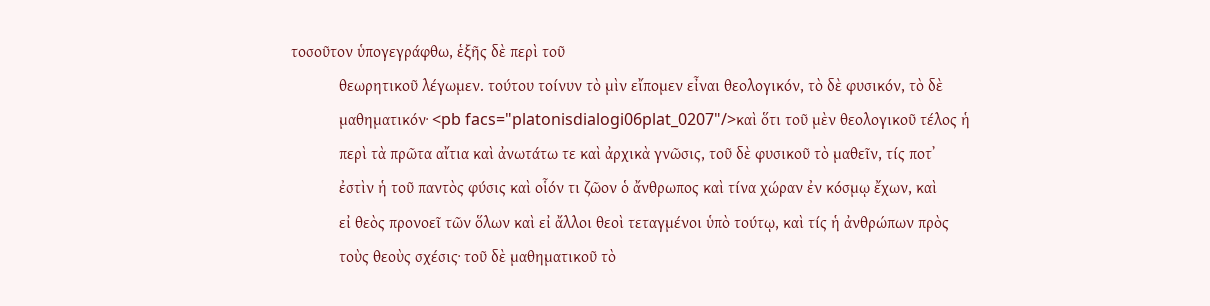τοσοῦτον ὑπογεγράφθω, ἑξῆς δὲ περὶ τοῦ
            θεωρητικοῦ λέγωμεν. τούτου τοίνυν τὸ μὶν εἴπομεν εἶναι θεολογικόν, τὸ δὲ φυσικόν, τὸ δὲ
            μαθηματικόν· <pb facs="platonisdialogi06plat_0207"/>καὶ ὅτι τοῦ μὲν θεολογικοῦ τέλος ἡ
            περὶ τὰ πρῶτα αἴτια καὶ ἀνωτάτω τε καὶ ἀρχικὰ γνῶσις, τοῦ δὲ φυσικοῦ τὸ μαθεῖν, τίς ποτ᾽
            ἐστὶν ἡ τοῦ παντὸς φύσις καὶ οἷόν τι ζῶον ὁ ἄνθρωπος καὶ τίνα χώραν ἐν κόσμῳ ἔχων, καὶ
            εἰ θεὸς προνοεῖ τῶν ὅλων καὶ εἰ ἄλλοι θεοὶ τεταγμένοι ὑπὸ τούτῳ, καὶ τίς ἡ ἀνθρώπων πρὸς
            τοὺς θεοὺς σχέσις· τοῦ δὲ μαθηματικοῦ τὸ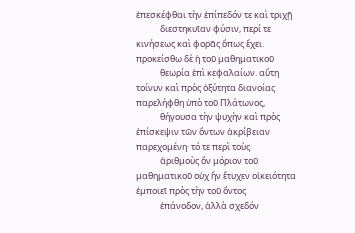ἐπεσκέφθαι τὴν ἐπίπεδόν τε καὶ τριχῇ
            διεστηκυῖαν φύσιν, περί τε κινήσεως καὶ φορᾶς ὅπως ἔχει. προκείσθω δὲ ἡ τοῦ μαθηματικοῦ
            θεωρία ἐπὶ κεφαλαίων. αὕτη τοίνυν καὶ πρὸς ὀξύτητα διανοίας παρελήφθη ὑπὸ τοῦ Πλάτωνος,
            θήγουσα τὴν ψυχὴν καὶ πρὸς ἐπίσκεψιν τῶν ὄντων ἀκρίβειαν παρεχομένη· τό τε περὶ τοὺς
            ἀριθμοὺς ὄν μόριον τοῦ μαθηματικοῦ οὐχ ἥν ἔτυχεν οἰκειότητα ἐμποιεῖ πρὸς τὴν τοῦ ὄντος
            ἐπάνοδον, ἀλλὰ σχεδόν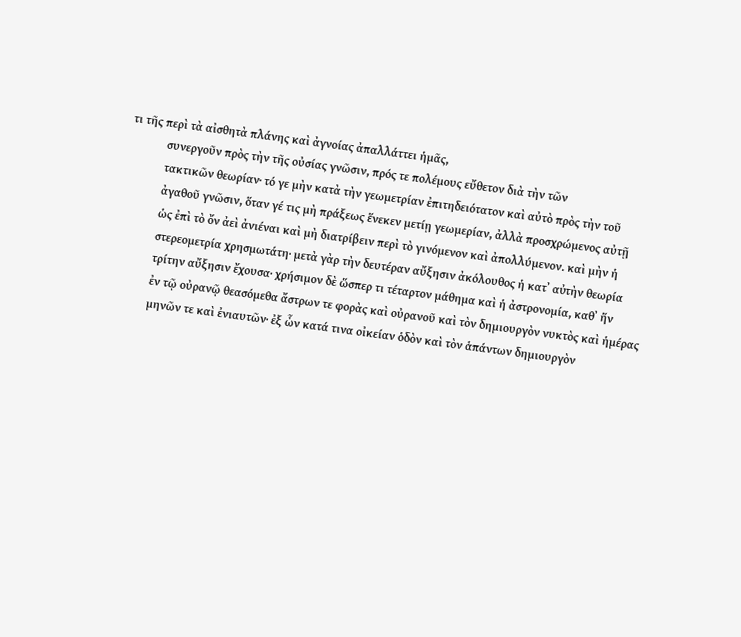τι τῆς περὶ τὰ αἰσθητὰ πλάνης καὶ ἀγνοίας ἀπαλλάττει ἡμᾶς,
            συνεργοῦν πρὸς τὴν τῆς οὐσίας γνῶσιν, πρός τε πολέμους εὔθετον διὰ τὴν τῶν
            τακτικῶν θεωρίαν· τό γε μὴν κατὰ τὴν γεωμετρίαν ἐπιτηδειότατον καὶ αὐτὸ πρὸς τὴν τοῦ
            ἀγαθοῦ γνῶσιν, ὅταν γέ τις μὴ πράξεως ἕνεκεν μετίῃ γεωμερίαν, ἀλλὰ προσχρώμενος αὐτῇ
            ὡς ἐπὶ τὸ ὄν ἀεὶ ἀνιέναι καὶ μὴ διατρίβειν περὶ τὸ γινόμενον καὶ ἀπολλύμενον. καὶ μὴν ἡ
            στερεομετρία χρησμωτάτη· μετὰ γὰρ τὴν δευτέραν αὔξησιν ἀκόλουθος ἡ κατ᾽ αὐτὴν θεωρία
            τρίτην αὔξησιν ἔχουσα· χρήσιμον δὲ ὥσπερ τι τέταρτον μάθημα καὶ ἡ ἀστρονομία, καθ᾽ ἥν
            ἐν τῷ οὐρανῷ θεασόμεθα ἄστρων τε φορὰς καὶ οὐρανοῦ καὶ τὸν δημιουργὸν νυκτὸς καὶ ἡμέρας
            μηνῶν τε καὶ ἐνιαυτῶν· ἐξ ὧν κατά τινα οἰκείαν ὁδὸν καὶ τὸν ἁπάντων δημιουργὸν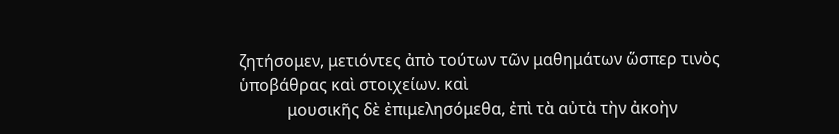ζητήσομεν, μετιόντες ἀπὸ τούτων τῶν μαθημάτων ὥσπερ τινὸς ὑποβάθρας καὶ στοιχείων. καὶ
            μουσικῆς δὲ ἐπιμελησόμεθα, ἐπὶ τὰ αὐτὰ τὴν ἀκοὴν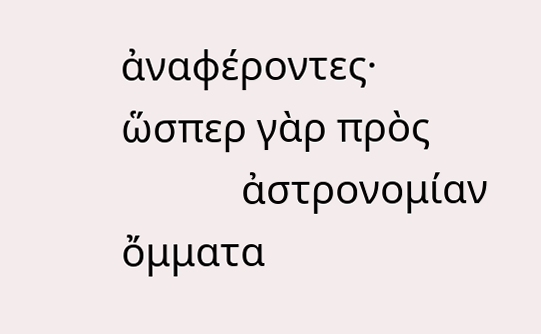ἀναφέροντες· ὥσπερ γὰρ πρὸς
            ἀστρονομίαν ὄμματα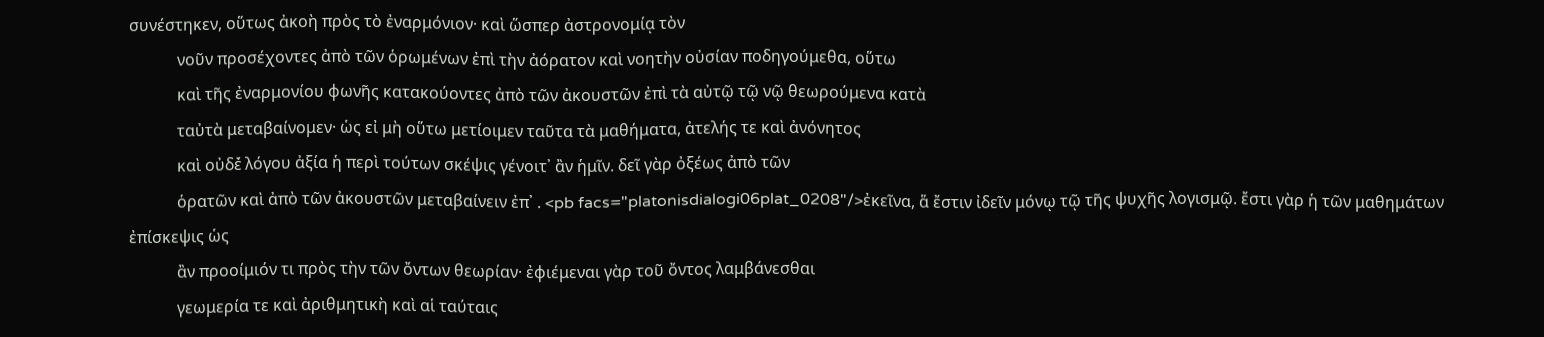συνέστηκεν, οὕτως ἀκοὴ πρὸς τὸ ἐναρμόνιον· καὶ ὥσπερ ἀστρονομίᾳ τὸν
            νοῦν προσέχοντες ἀπὸ τῶν ὁρωμένων ἐπὶ τὴν ἀόρατον καὶ νοητὴν οὐσίαν ποδηγούμεθα, οὕτω
            καὶ τῆς ἐναρμονίου φωνῆς κατακούοντες ἀπὸ τῶν ἀκουστῶν ἐπὶ τὰ αὐτῷ τῷ νῷ θεωρούμενα κατὰ
            ταὐτὰ μεταβαίνομεν· ὡς εἰ μὴ οὕτω μετίοιμεν ταῦτα τὰ μαθήματα, ἀτελής τε καὶ ἀνόνητος
            καὶ οὐδέ̀ λόγου ἀξία ἡ περὶ τούτων σκέψις γένοιτ᾽ ἂν ἡμῖν. δεῖ γὰρ ὀξέως ἀπὸ τῶν
            ὁρατῶν καὶ ἀπὸ τῶν ἀκουστῶν μεταβαίνειν ἐπ᾽ . <pb facs="platonisdialogi06plat_0208"/>ἐκεῖνα, ἅ ἔστιν ἰδεῖν μόνῳ τῷ τῆς ψυχῆς λογισμῷ. ἔστι γὰρ ἡ τῶν μαθημάτων ἐπίσκεψις ὡς
            ἂν προοίμιόν τι πρὸς τὴν τῶν ὄντων θεωρίαν· ἐφιέμεναι γὰρ τοῦ ὄντος λαμβάνεσθαι
            γεωμερία τε καὶ ἀριθμητικὴ καὶ αἱ ταύταις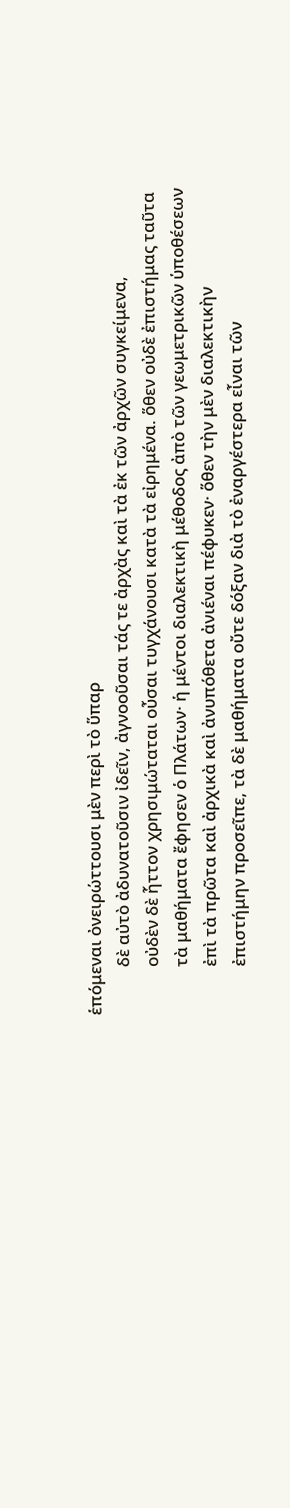ἑπόμεναι ὀνειρώττουσι μὲν περὶ τὸ ὕπαρ
            δὲ αὐτὸ ἀδυνατοῦσιν ἰδεῖν, ἀγνοοῦσαι τάς τε ἀρχὰς καὶ τὰ ἐκ τῶν ἀρχῶν συγκείμενα,
            οὐδὲν δὲ ἧττον χρησιμώταται οὖσαι τυγχάνουσι κατὰ τὰ εἰρημένα. ὅθεν οὐδὲ ἐπιστήμας ταῦτα
            τὰ μαθήματα ἔφησεν ὁ Πλάτων· ἡ μέντοι διαλεκτικὴ μέθοδος ἀπὸ τῶν γεωμετρικῶν ὑποθέσεων
            ἐπὶ τὰ πρῶτα καὶ ἀρχικὰ καὶ ἀνυπόθετα ἀνιέναι πέφυκεν· ὅθεν τὴν μὲν διαλεκτικὴν
            ἐπιστήμην προσεῖπε, τὰ δὲ μαθήματα οὔτε δόξαν διὰ τὸ ἐναργέστερα εἶναι τῶν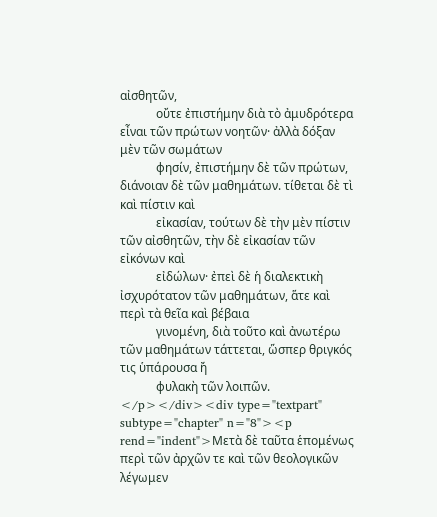αἰσθητῶν,
            οὔτε ἐπιστήμην διὰ τὸ ἀμυδρότερα εἶναι τῶν πρώτων νοητῶν· ἀλλὰ δόξαν μὲν τῶν σωμάτων
            φησίν, ἐπιστήμην δὲ τῶν πρώτων, διάνοιαν δὲ τῶν μαθημάτων. τίθεται δὲ τὶ καὶ πίστιν καὶ
            εἰκασίαν, τούτων δὲ τὴν μὲν πίστιν τῶν αἰσθητῶν, τὴν δὲ εἰκασίαν τῶν εἰκόνων καὶ
            εἰδώλων· ἐπεὶ δὲ ἡ διαλεκτικὴ ἰσχυρότατον τῶν μαθημάτων, ἅτε καὶ περὶ τὰ θεῖα καὶ βέβαια
            γινομένη, διὰ τοῦτο καὶ ἀνωτέρω τῶν μαθημάτων τάττεται, ὥσπερ θριγκός τις ὑπάρουσα ἤ
            φυλακὴ τῶν λοιπῶν. </p></div><div type="textpart" subtype="chapter" n="8"><p rend="indent">Μετὰ δὲ ταῦτα ἑπομένως περὶ τῶν ἀρχῶν τε καὶ τῶν θεολογικῶν λέγωμεν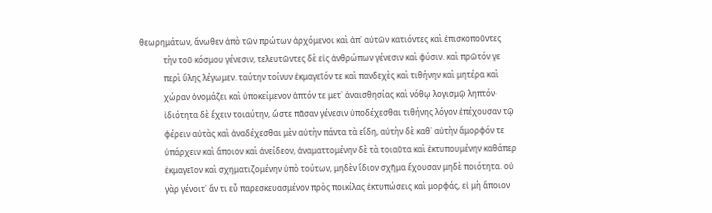θεωρημάτων, ἄνωθεν ἀπὸ τῶν πρώτων ἀρχόμενοι καὶ ἀπ᾽ αὐτῶν κατιόντες καὶ ἐπισκοποῦντες
            τὴν τοῦ κόσμου γένεσιν, τελευτῶντες δὲ εἰς ἀνθρώπων γένεσιν καὶ φύσιν. καὶ πρῶτόν γε
            περὶ ὕλης λέγωμεν. ταύτην τοίνυν ἐκμαγεῖόν τε καὶ πανδεχὲς καὶ τιθήνην καὶ μητέρα καὶ
            χώραν ὀνομάζει καὶ ὑποκείμενον ἁπτόν τε μετ᾽ ἀναισθησίας καὶ νόθῳ λογισμῷ ληπτόν·
            ἰδιότητα δὲ ἔχειν τοιαύτην, ὥστε πᾶσαν γένεσιν ὑποδέχεσθαι τιθήνης λόγον ἐπέχουσαν τῷ
            φέρειν αὐτὰς καὶ ἀναδέχεσθαι μὲν αὐτὴν πάντα τὰ εἴδη, αὐτὴν δὲ καθ᾽ αὑτὴν ἄμορφόν τε
            ὑπάρχειν καὶ ἄποιον καὶ ἀνείδεον, ἀναματτομένην δὲ τὰ τοιαῦτα καὶ ἐκτυπουμένην καθάπερ
            ἐκμαγεῖον καὶ σχηματιζομένην ὑπὸ τούτων, μηδὲν ἴδιον σχῆμα ἔχουσαν μηδὲ ποιότητα. οὐ
            γὰρ γένοιτ᾽ ἄν τι εὖ παρεσκευασμένον πρὸς ποικίλας ἐκτυπώσεις καὶ μορφάς, εἰ μὴ ἄποιον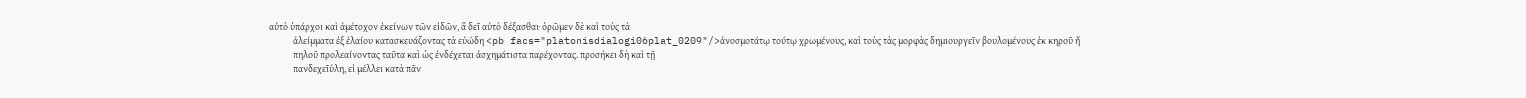αὐτὸ ὑπάρχοι καὶ ἀμέτοχον ἐκείνων τῶν εἰδῶν, ἅ δεῖ αὐτὸ δέξασθαι· ὁρῶμεν δὲ καὶ τοὺς τὰ
            ἀλείμματα ἐξ ἐλαίου κατασκευάζοντας τὰ εὐώδη <pb facs="platonisdialogi06plat_0209"/>ἀνοσμοτάτῳ τούτῳ χρωμένους, καὶ τοὺς τὰς μορφὰς δημιουργεῖν βουλομένους ἐκ κηροῦ ἤ
            πηλοῦ προλεαίνοντας ταῦτα καὶ ὡς ἐνδέχεται ἀσχημάτιστα παρέχοντας. προσήκει δὴ καὶ τῇ
            πανδεχεῖὐλη, εἰ μέλλει κατὰ πᾶν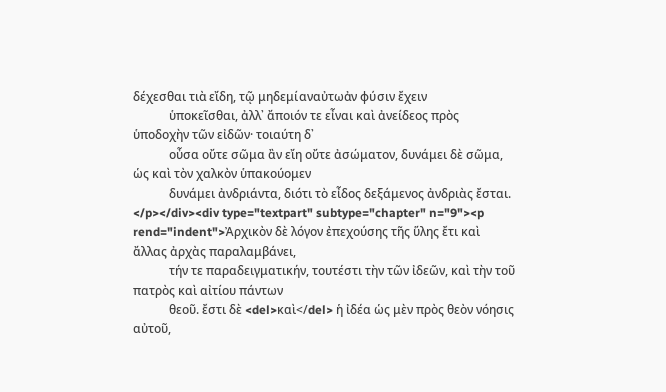δέχεσθαι τιὰ εἴδη, τῷ μηδεμίαναὐτωἀν φύσιν ἔχειν
            ὑποκεῖσθαι, ἀλλ᾽ ἄποιόν τε εἶναι καὶ ἀνείδεος πρὸς ὑποδοχὴν τῶν εἰδῶν· τοιαύτη δ᾽
            οὖσα οὔτε σῶμα ἂν εἴη οὔτε ἀσώματον, δυνάμει δὲ σῶμα, ὡς καὶ τὸν χαλκὸν ὑπακούομεν
            δυνάμει ἀνδριάντα, διότι τὸ εἶδος δεξάμενος ἀνδριὰς ἔσται. </p></div><div type="textpart" subtype="chapter" n="9"><p rend="indent">Ἀρχικὸν δὲ λόγον ἐπεχούσης τῆς ὕλης ἔτι καὶ ἄλλας ἀρχὰς παραλαμβάνει,
            τήν τε παραδειγματικήν, τουτέστι τὴν τῶν ἰδεῶν, καὶ τὴν τοῦ πατρὸς καὶ αἰτίου πάντων
            θεοῦ. ἔστι δὲ <del>καὶ</del> ἡ ἰδέα ὡς μὲν πρὸς θεὸν νόησις αὐτοῦ,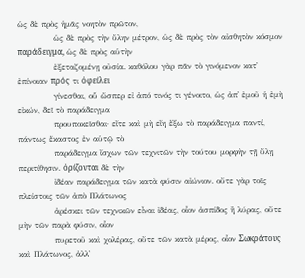ὡς δὲ πρὸς ἡμᾶς νοητὸν πρῶτον,
            ὡς δὲ πρὸς τὴν ὕλην μέτρον, ὡς δὲ πρὸς τὸν αἰσθητὸν κόσμον παράδειγμα, ὡς δὲ πρὸς αὑτὴν
            ἐξεταζομένῃ οὐσία. καθόλου γὰρ πᾶν τὸ γινόμενον κατ᾽ ἐπίνοιαν πρός τι ὀφείλει
            γίνεσθαι, οὗ ὥσπερ εἰ ἀπό τινός τι γένοιτο, ὡς ἀπ᾽ ἐμοῦ ἡ ἐμὴ εἰκών, δεῖ τὸ παράδειγμα
            προυποκεῖσθαι· εἴτε καὶ μὴ εἴη ἔξω τὸ παράδειγμα παντί, πάντως ἕκαστος ἐν αὑτῷ τὸ
            παράδειγμα ἴσχων τῶν τεχνιτῶν τὴν τούτου μορφὴν τῇ ὕλῃ περιτίθησιν. ὁρίζονται δὲ τὴν
            ἰδέαν παράδειγμα τῶν κατὰ φύσιν αἰώνιον. οὔτε γὰρ τοῖς πλείστοις τῶν ἀπὸ Πλάτωνος
            ἀρέσκει τῶν τεχνικῶν εἶναι ἰδέας, οἷον ἀσπίδος ἢ λύρας, οὔτε μὴν τῶν παρὰ φύσιν, οἷον
            πυρετοῦ καὶ χολέρας, οὔτε τῶν κατὰ μέρος, οἷον Σωκράτους καὶ Πλάτωνος, ἀλλ᾽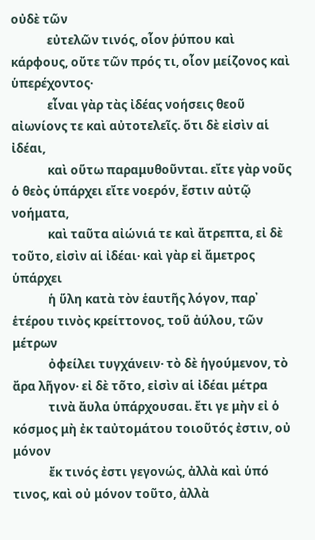οὐδὲ τῶν
            εὐτελῶν τινός, οἷον ῥύπου καὶ κάρφους, οὔτε τῶν πρός τι, οἷον μείζονος καὶ ὑπερέχοντος·
            εἶναι γὰρ τὰς ἰδέας νοήσεις θεοῦ αἰωνίονς τε καὶ αὐτοτελεῖς. ὅτι δὲ εἰσὶν αἱ ἰδέαι,
            καὶ οὕτω παραμυθοῦνται. εἴτε γὰρ νοῦς ὁ θεὸς ὑπάρχει εἴτε νοερόν, ἔστιν αὐτῷ νοήματα,
            καὶ ταῦτα αἰώνιά τε καὶ ἄτρεπτα, εἰ δὲ τοῦτο, εἰσὶν αἱ ἰδέαι· καὶ γὰρ εἰ ἄμετρος ὑπάρχει
            ἡ ὕλη κατὰ τὸν ἑαυτῆς λόγον, παρ᾽ ἑτέρου τινὸς κρείττονος, τοῦ ἀύλου, τῶν μέτρων
            ὀφείλει τυγχάνειν· τὸ δὲ ἡγούμενον, τὸ ἄρα λῆγον· εἰ δὲ το͂το, εἰσὶν αἱ ἰδέαι μέτρα
            τινὰ ἄυλα ὑπάρχουσαι. ἔτι γε μὴν εἰ ὁ κόσμος μὴ ἐκ ταὐτομάτου τοιοῦτός ἐστιν, οὐ μόνον
            ἔκ τινός ἐστι γεγονώς, ἀλλὰ καὶ ὑπό τινος, καὶ οὐ μόνον τοῦτο, ἀλλὰ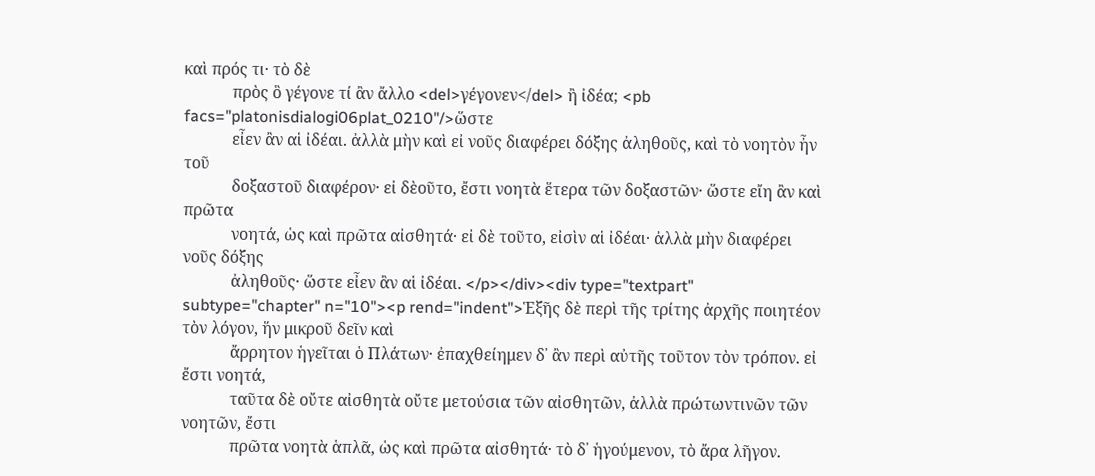καὶ πρός τι· τὸ δὲ
            πρὸς ὃ γέγονε τί ἂν ἄλλο <del>γέγονεν</del> ἢ ἰδέα; <pb facs="platonisdialogi06plat_0210"/>ὥστε
            εἶεν ἂν αἱ ἰδέαι. ἀλλὰ μὴν καὶ εἰ νοῦς διαφέρει δόξης ἀληθοῦς, καὶ τὸ νοητὸν ἦν τοῦ
            δοξαστοῦ διαφέρον· εἰ δὲοῦτο, ἔστι νοητὰ ἕτερα τῶν δοξαστῶν· ὥστε εἴη ἂν καὶ πρῶτα
            νοητά, ὡς καὶ πρῶτα αἰσθητά· εἰ δὲ τοῦτο, εἰσὶν αἱ ἰδέαι· ἀλλὰ μὴν διαφέρει νοῦς δόξης
            ἀληθοῦς· ὥστε εἶεν ἂν αἱ ἰδέαι. </p></div><div type="textpart" subtype="chapter" n="10"><p rend="indent">Ἑξῆς δὲ περὶ τῆς τρίτης ἀρχῆς ποιητέον τὸν λόγον, ἥν μικροῦ δεῖν καὶ
            ἄρρητον ἡγεῖται ὁ Πλάτων· ἐπαχθείημεν δ᾽ ἂν περὶ αὐτῆς τοῦτον τὸν τρόπον. εἰ ἔστι νοητά,
            ταῦτα δὲ οὔτε αἰσθητὰ οὔτε μετούσια τῶν αἰσθητῶν, ἀλλὰ πρώτωντινῶν τῶν νοητῶν, ἔστι
            πρῶτα νοητὰ ἁπλᾶ, ὡς καὶ πρῶτα αἰσθητά· τὸ δ᾽ ἡγούμενον, τὸ ἄρα λῆγον.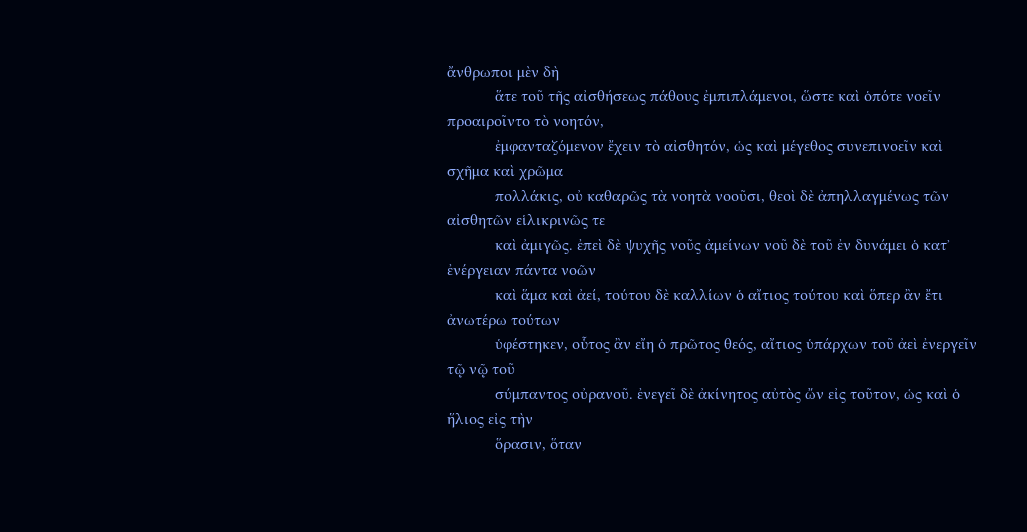ἄνθρωποι μὲν δὴ
            ἅτε τοῦ τῆς αἰσθήσεως πάθους ἐμπιπλάμενοι, ὥστε καὶ ὁπότε νοεῖν προαιροῖντο τὸ νοητόν,
            ἐμφανταζόμενον ἔχειν τὸ αἰσθητόν, ὡς καὶ μέγεθος συνεπινοεῖν καὶ σχῆμα καὶ χρῶμα
            πολλάκις, οὐ καθαρῶς τὰ νοητὰ νοοῦσι, θεοὶ δὲ ἀπηλλαγμένως τῶν αἰσθητῶν εἱλικρινῶς τε
            καὶ ἀμιγῶς. ἐπεὶ δὲ ψυχῆς νοῦς ἀμείνων νοῦ δὲ τοῦ ἐν δυνάμει ὁ κατ᾽ ἐνέργειαν πάντα νοῶν
            καὶ ἅμα καὶ ἀεί, τούτου δὲ καλλίων ὁ αἴτιος τούτου καὶ ὅπερ ἂν ἔτι ἀνωτέρω τούτων
            ὑφέστηκεν, οὗτος ἂν εἴη ὁ πρῶτος θεός, αἴτιος ὑπάρχων τοῦ ἀεὶ ἐνεργεῖν τῷ νῷ τοῦ
            σύμπαντος οὐρανοῦ. ἐνεγεῖ δὲ ἀκίνητος αὐτὸς ὤν εἰς τοῦτον, ὡς καὶ ὁ ἥλιος εἰς τὴν
            ὅρασιν, ὅταν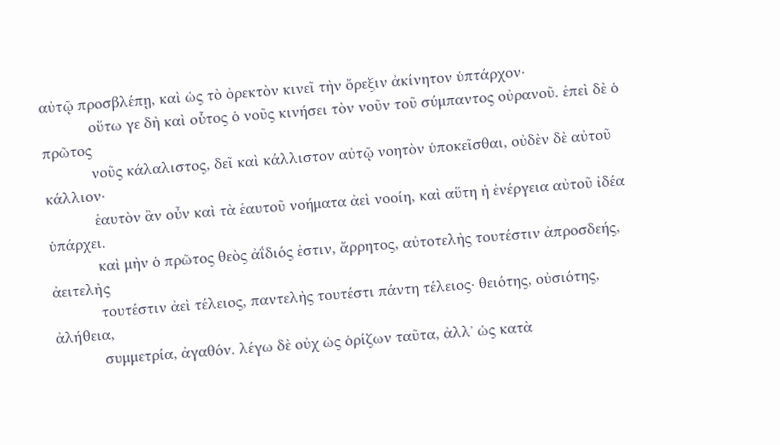αὐτῷ προσβλέπῃ, καὶ ὡς τὸ ὀρεκτὸν κινεῖ τὴν ὄρεξιν ἀκίνητον ὑπτάρχον·
            οὕτω γε δὴ καὶ οὗτος ὁ νοῦς κινήσει τὸν νοῦν τοῦ σύμπαντος οὐρανοῦ. ἐπεὶ δὲ ὁ πρῶτος
            νοῦς κάλαλιστος, δεῖ καὶ κάλλιστον αὐτῷ νοητὸν ὑποκεῖσθαι, οὐδὲν δὲ αὐτοῦ κάλλιον·
            ἑαυτὸν ἂν οὖν καὶ τὰ ἑαυτοῦ νοήματα ἀεὶ νοοίη, καὶ αὕτη ἡ ἐνέργεια αὐτοῦ ἰδέα ὑπάρχει.
            καὶ μὴν ὁ πρῶτος θεὸς ἀΐδιός ἐστιν, ἄρρητος, αὐτοτελὴς τουτέστιν ἀπροσδεής, ἀειτελὴς
            τουτέστιν ἀεὶ τέλειος, παντελὴς τουτέστι πάντη τέλειος· θειότης, οὐσιότης, ἀλήθεια,
            συμμετρία, ἀγαθόν. λέγω δὲ οὐχ ὡς ὁρίζων ταῦτα, ἀλλ᾽ ὡς κατὰ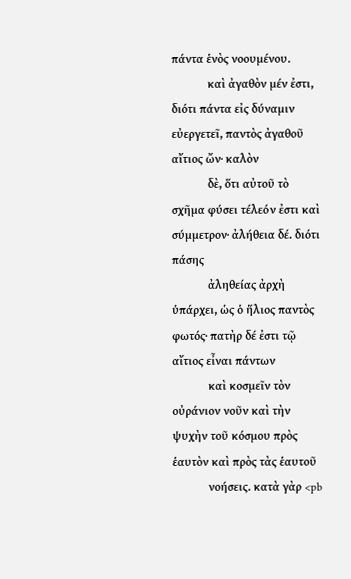πάντα ἑνὸς νοουμένου.
            καὶ ἀγαθὸν μέν ἐστι, διότι πάντα εἰς δύναμιν εὐεργετεῖ, παντὸς ἀγαθοῦ αἴτιος ὤν· καλὸν
            δὲ, ὅτι αὐτοῦ τὸ σχῆμα φύσει τέλεόν ἐστι καὶ σύμμετρον· ἀλήθεια δέ. διότι πάσης
            ἀληθείας ἀρχὴ ὑπάρχει, ὡς ὁ ἥλιος παντὸς φωτός· πατὴρ δέ ἐστι τῷ αἴτιος εἶναι πάντων
            καὶ κοσμεῖν τὸν οὐράνιον νοῦν καὶ τὴν ψυχὴν τοῦ κόσμου πρὸς ἑαυτὸν καὶ πρὸς τὰς ἑαυτοῦ
            νοήσεις. κατὰ γὰρ <pb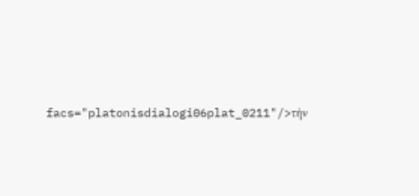facs="platonisdialogi06plat_0211"/>τὴν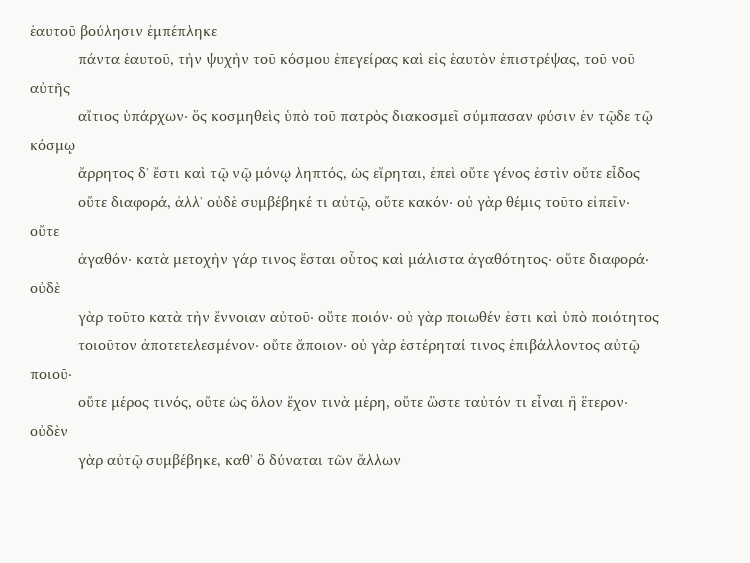ἑαυτοῦ βούλησιν ἐμπέπληκε
            πάντα ἑαυτοῦ, τὴν ψυχὴν τοῦ κόσμου ἐπεγείρας καὶ εἰς ἑαυτὸν ἐπιστρέψας, τοῦ νοῦ αὐτῆς
            αἴτιος ὑπάρχων· ὅς κοσμηθεὶς ὑπὸ τοῦ πατρὸς διακοσμεῖ σύμπασαν φύσιν ἐν τῷδε τῷ κόσμῳ
            ἄρρητος δ᾽ ἔστι καὶ τῷ νῷ μόνῳ ληπτός, ὡς εἴρηται, ἐπεὶ οὔτε γένος ἐστὶν οὔτε εἶδος
            οὔτε διαφορά, ἀλλ᾽ οὐδὲ συμβέβηκέ τι αὐτῷ, οὔτε κακόν· οὐ γὰρ θέμις τοῦτο εἰπεῖν· οὔτε
            ἀγαθόν· κατὰ μετοχὴν γάρ τινος ἔσται οὗτος καὶ μάλιστα ἀγαθότητος· οὔτε διαφορά· οὐδὲ
            γὰρ τοῦτο κατὰ τὴν ἔννοιαν αὐτοῦ· οὔτε ποιόν· οὐ γὰρ ποιωθέν ἐστι καὶ ὑπὸ ποιότητος
            τοιοῦτον ἀποτετελεσμένον· οὔτε ἄποιον· οὐ γὰρ ἐστέρηταί τινος ἐπιβάλλοντος αὐτῷ ποιοῦ·
            οὔτε μέρος τινός, οὔτε ὡς ὅλον ἔχον τινὰ μέρη, οὔτε ὥστε ταὐτόν τι εἶναι ἢ ἕτερον· οὐδὲν
            γὰρ αὐτῷ συμβέβηκε, καθ᾽ ὃ δύναται τῶν ἄλλων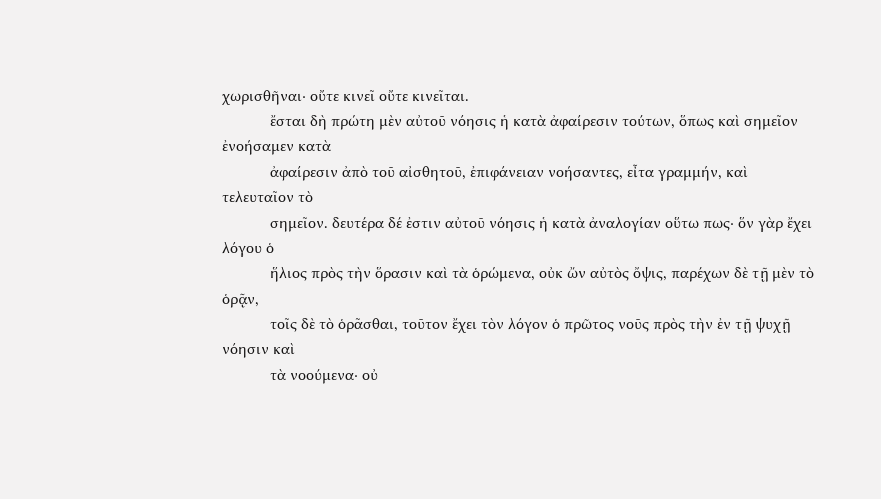χωρισθῆναι· οὔτε κινεῖ οὔτε κινεῖται.
            ἔσται δὴ πρώτη μὲν αὐτοῦ νόησις ἡ κατὰ ἀφαίρεσιν τούτων, ὅπως καὶ σημεῖον ἐνοήσαμεν κατὰ
            ἀφαίρεσιν ἀπὸ τοῦ αἰσθητοῦ, ἐπιφάνειαν νοήσαντες, εἶτα γραμμήν, καὶ τελευταῖον τὸ
            σημεῖον. δευτέρα δέ ἐστιν αὐτοῦ νόησις ἡ κατὰ ἀναλογίαν οὕτω πως· ὅν γὰρ ἔχει λόγου ὁ
            ἥλιος πρὸς τὴν ὅρασιν καὶ τὰ ὁρώμενα, οὐκ ὤν αὐτὸς ὄψις, παρέχων δὲ τῇ μὲν τὸ ὁρᾷν,
            τοῖς δὲ τὸ ὁρᾶσθαι, τοῦτον ἔχει τὸν λόγον ὁ πρῶτος νοῦς πρὸς τὴν ἐν τῇ ψυχῇ νόησιν καὶ
            τὰ νοούμενα· οὐ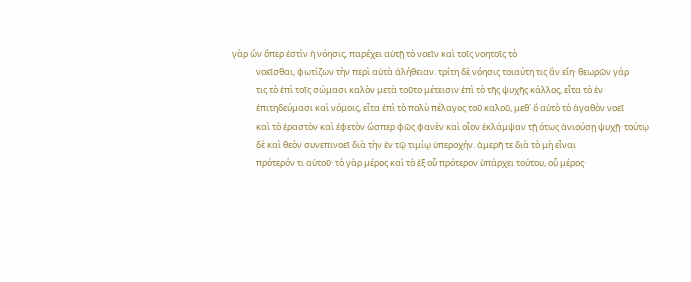γὰρ ὤν ὅπερ ἐστὶν ἡ νόησις, παρέχει αὐτῇ τὸ νοεῖν καὶ τοῖς νοητοῖς τὸ
            νοεῖσθαι, φωτίζων τὴν περὶ αὐτὰ ἀλήθειαν. τρίτη δὲ νόησις τοιαύτη τις ἂν εἴη· θεωρῶν γάρ
            τις τὸ ἐπὶ τοῖς σώμασι καλὸν μετὰ τοῦτο μέτεισιν ἐπὶ τὸ τῆς ψυχῆς κάλλος, εἶτα τὸ ἐν
            ἐπιτηδεύμασι καὶ νόμοις, εἶτα ἐπὶ τὸ πολὺ πέλαγος τοῦ καλοῦ, μεθ᾽ ὃ αὐτὸ τὸ ἀγαθὸν νοεῖ
            καὶ τὸ ἐραστὸν καὶ ἐφετὸν ὥσπερ φῶς φανὲν καὶ οἷον ἐκλάμψαν τῇ ότως ἀνιούσῃ ψυχῇ· τούτῳ
            δὲ καὶ θεὸν συνεπινοεῖ διὰ τὴν ἐν τῷ τιμίῳ ὑπεροχήν. ἀμερῆ τε διὰ τὸ μὴ εἶναι
            πρότερόν τι αὐτοῦ· τὸ γὰρ μέρος καὶ τὸ ἐξ οὗ πρότερον ὑπάρχει τούτου, οὗ μέρος·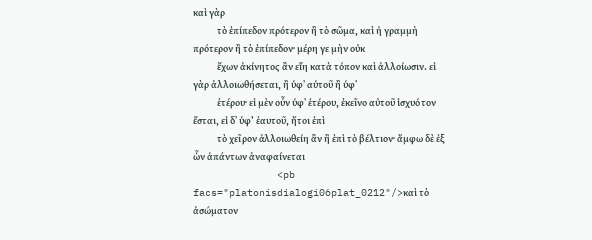καὶ γὰρ
            τὸ ἐπίπεδον πρότερον ἢ τὸ σῶμα, καὶ ἡ γραμμὴ πρότερον ἢ τὸ ἐπίπεδον· μέρη γε μὴν οὐκ
            ἔχων ἀκίνητος ἂν εἴη κατὰ τόπον καὶ ἀλλοίωσιν. εἰ γὰρ ἀλλοιωθήσεται, ἢ ὑφ᾽ αὑτοῦ ἢ ὑφ᾽
            ἑτέρου· εἰ μὲν οὖν ὑφ᾽ ἑτέρου, ἐκεῖνο αὐτοῦ ἰσχυότον ἔσται, εἰ δ᾽ ὑφ’ ἑαυτοῦ, ἤτοι ἐπὶ
            τὸ χεῖρον ἀλλοιωθείη ἂν ἢ ἐπὶ τὸ βέλτιον· ἄμφω δὲ ἐξ ὧν ἁπάντων ἀναφαίνεται
              <pb facs="platonisdialogi06plat_0212"/>καὶ τὸ ἀσώματον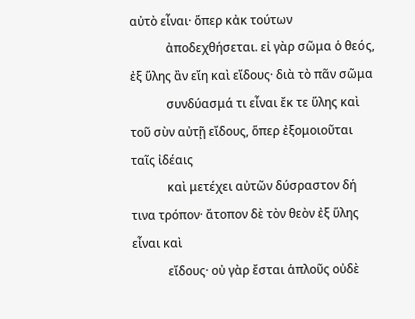αὐτὸ εἶναι· ὅπερ κἀκ τούτων
            ἀποδεχθήσεται. εἰ γὰρ σῶμα ὁ θεός, ἐξ ὕλης ἂν εἴη καὶ εἴδους· διὰ τὸ πᾶν σῶμα
            συνδύασμά τι εἶναι ἔκ τε ὕλης καὶ τοῦ σὺν αὐτῇ εἴδους, ὅπερ ἐξομοιοῦται ταῖς ἰδέαις
            καὶ μετέχει αὐτῶν δύσραστον δή τινα τρόπον· ἄτοπον δὲ τὸν θεὸν ἐξ ὕλης εἶναι καὶ
            εἴδους· οὐ γὰρ ἔσται ἁπλοῦς οὐδὲ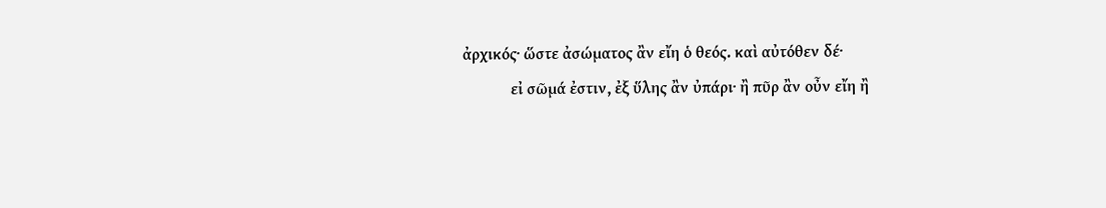ἀρχικός· ὥστε ἀσώματος ἂν εἴη ὁ θεός. καὶ αὐτόθεν δέ·
            εἰ σῶμά ἐστιν, ἐξ ὕλης ἂν ὐπάρι· ἢ πῦρ ἂν οὖν εἴη ἢ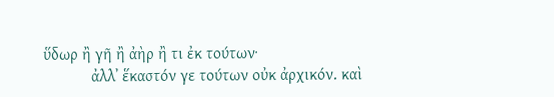ὕδωρ ἢ γῆ ἢ ἀὴρ ἢ τι ἐκ τούτων·
            ἀλλ᾽ ἕκαστόν γε τούτων οὐκ ἀρχικόν. καὶ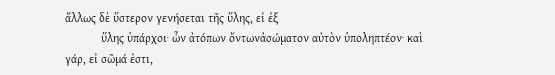ἄλλως δὲ ὕστερον γενήσεται τῆς ὕλης, εἰ ἐξ
            ὕλης ὑπάρχοι· ὧν ἀτόπων ὄντωνἀσώματον αὐτὸν ὑποληπτέον· καὶ γάρ, εἰ σῶμά ἐστι,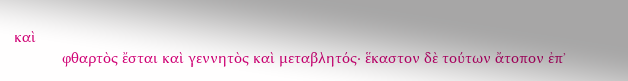καὶ
            φθαρτὸς ἔσται καὶ γεννητὸς καὶ μεταβλητός· ἕκαστον δὲ τούτων ἄτοπον ἐπ᾽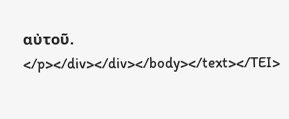αὐτοῦ. </p></div></div></body></text></TEI>